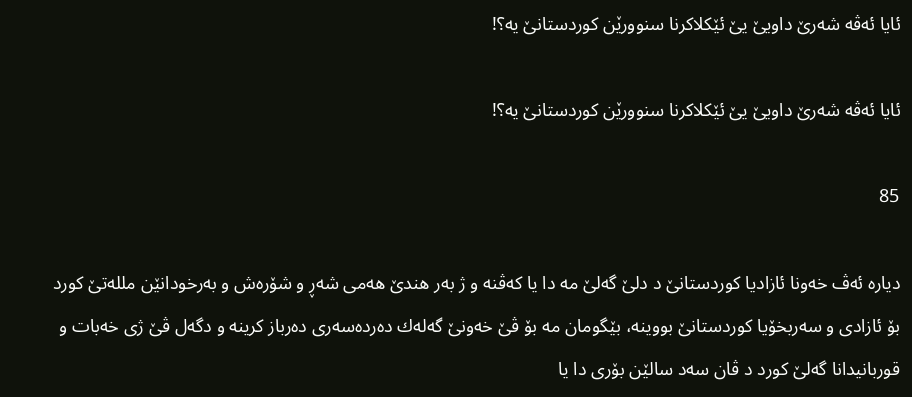ئایا ئه‌ڤه‌ شه‌رێ داویێ یێ ئێكلاكرنا سنوورێن كوردستانێ یه‌؟!

ئایا ئه‌ڤه‌ شه‌رێ داویێ یێ ئێكلاكرنا سنوورێن كوردستانێ یه‌؟!

85

دیاره‌ ئه‌ڤ خه‌ونا ئازادیا كوردستانێ د دلێ گه‌لێ مه‌ دا یا كه‌ڤنه‌ و ژ به‌ر هندێ هه‌مى شه‌ڕ و شۆره‌ش و به‌رخودانێن ملله‌تێ كورد بۆ ئازادى و سه‌ربخۆیا كوردستانێ بووینه‌، بێگومان مه‌ بۆ ڤێ خه‌ونێ گه‌له‌ك ده‌رده‌سه‌رى ده‌رباز كرینه‌ و دگه‌ل ڤێ ژى خه‌بات و قوربانیدانا گه‌لێ كورد د ڤان سه‌د سالێن بۆرى دا یا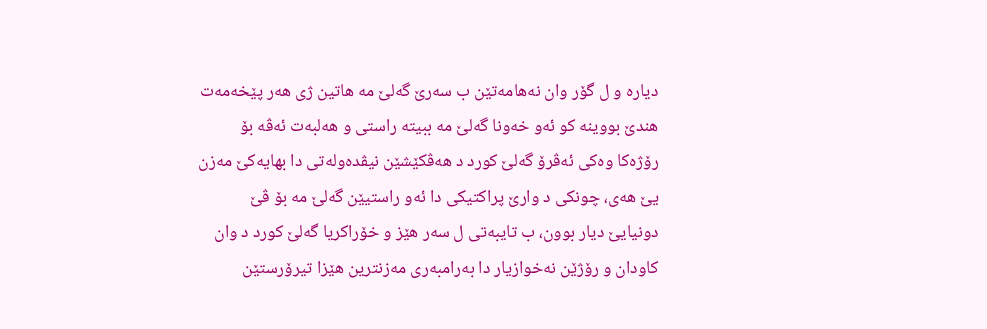دیاره‌ و ل گۆر وان نه‌هامه‌تێن ب سه‌رێ گه‌لێ مه‌ هاتین ژى هه‌ر پێخه‌مه‌ت هندێ بووینه‌ كو ئه‌و خه‌ونا گه‌لێ مه‌ ببیته‌ راستی و هه‌لبه‌ت ئه‌ڤه‌ بۆ رۆژه‌كا وه‌كى ئه‌ڤرۆ گه‌لێ كورد د هه‌ڤكێشێن نیڤده‌وله‌تى دا بهایه‌كێ مه‌زن یێ هه‌ى، چونكی د وارێ پراكتیكى دا ئه‌و راستیێن گه‌لێ مه‌ بۆ ڤێ دونیایێ دیار بوون، ب تایبه‌تى ل سه‌ر هێز و خۆراكریا گه‌لێ كورد د وان كاودان و رۆژێن نه‌خوازیار دا به‌رامبه‌رى مه‌زنترین هێزا تیرۆرستێن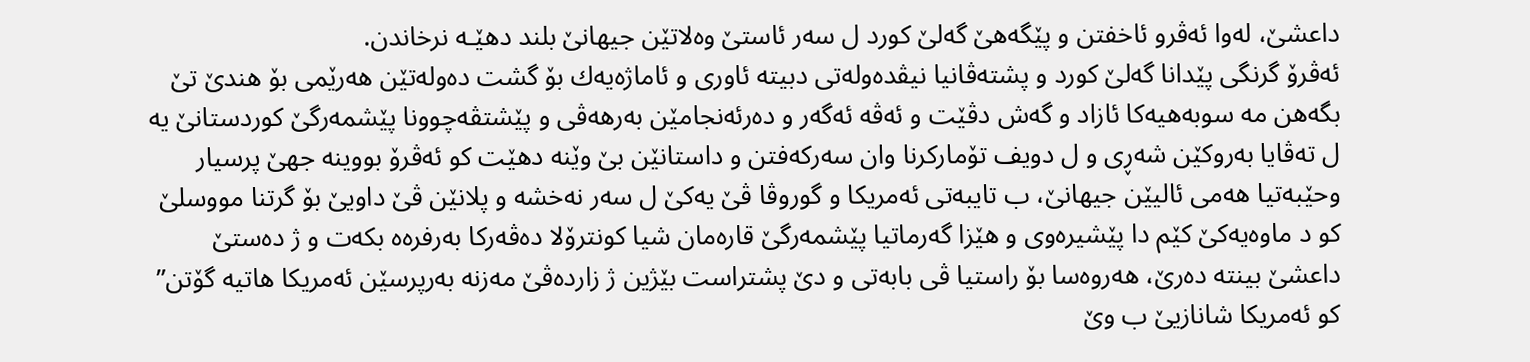داعشێ، له‌وا ئه‌ڤرو ئاخفتن و پێگه‌هێ گه‌لێ كورد ل سه‌ر ئاستێ وه‌لاتێن جیهانێ بلند دهێـه‌ نرخاندن.
ئه‌ڤرۆ گرنگی پێدانا گه‌لێ كورد و پشته‌ڤانیا نیڤده‌وله‌تى دبیته‌ ئاوری و ئاماژه‌یه‌ك بۆ گشت ده‌وله‌تێن هه‌رێمى بۆ هندێ تێ بگه‌هن مه‌ سوبه‌هیه‌كا ئازاد و گه‌ش دڤێت و ئه‌ڤه‌ ئه‌گه‌ر و ده‌رئه‌نجامێن به‌رهه‌ڤى و پێشتڤه‌چوونا پێشمه‌رگێ كوردستانێ یه‌ ل ته‌ڤایا به‌روكێن شه‌ڕى و ل دویف تۆماركرنا وان سه‌ركه‌فتن و داستانێن بێ وێنه‌ دهێت كو ئه‌ڤرۆ بووینه‌ جهێ پرسیار وحێبه‌تیا هه‌مى ئالیێن جیهانێ، ب تایبه‌تى ئه‌مریكا و گوروڤا ڤێ یه‌كێ ل سه‌ر نه‌خشه‌ و پلانێن ڤێ داویێ بۆ گرتنا مووسلێ كو د ماوه‌یه‌كێ كێم دا پێشیره‌وى و هێزا گه‌رماتیا پێشمه‌رگێ قاره‌مان شیا كونترۆلا ده‌ڤه‌ركا به‌رفره‌ه بكه‌ت و ژ ده‌ستێ داعشێ بینته‌ ده‌رێ، هه‌روه‌سا بۆ راستیا ڤى بابه‌تى و دێ پشتراست بێژین ژ زارده‌ڤێ مه‌زنه‌ به‌رپرسێن ئه‌مریكا هاتیه‌ گۆتن” كو ئه‌مریكا شانازیێ ب وێ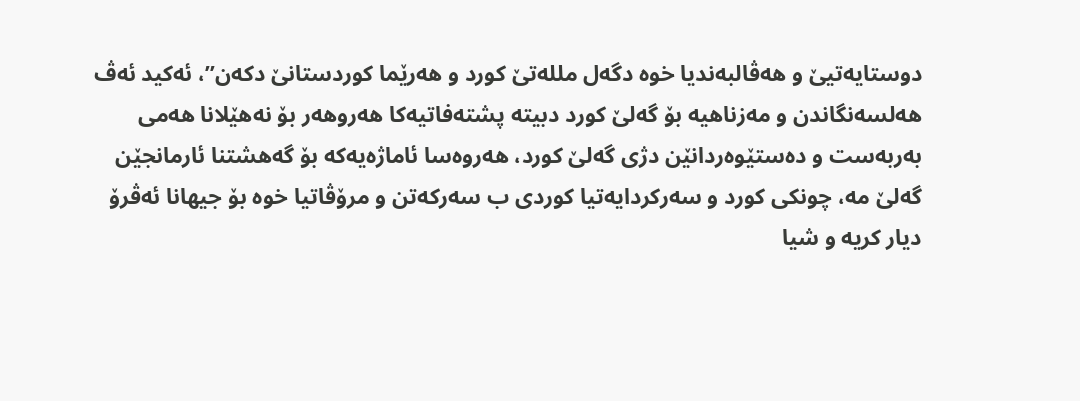دوستایه‌تیێ و هه‌ڤالبه‌ندیا خوه‌ دگه‌ل ملله‌تێ كورد و هه‌رێما كوردستانێ دكه‌ن”، ئه‌كید ئه‌ڤ هه‌لسه‌نگاندن و مه‌زناهیه‌ بۆ گه‌لێ كورد دبیته‌ پشته‌فاتیه‌كا هه‌روهه‌ر بۆ نه‌هێلانا هه‌مى به‌ربه‌ست و ده‌ستێوه‌ردانێن دژى گه‌لێ كورد، هه‌روه‌سا ئاماژه‌یه‌كه‌ بۆ گه‌هشتنا ئارمانجێن گه‌لێ مه‌، چونكی كورد و سه‌ركردایه‌تیا كوردی ب سه‌ركه‌تن و مرۆڤاتیا خوه‌ بۆ جیهانا ئه‌ڤرۆ دیار كریه‌ و شیا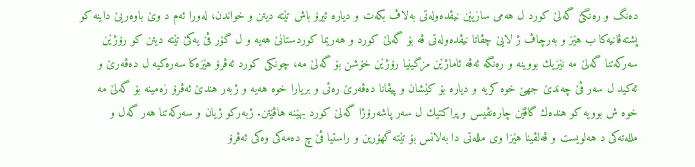ده‌نگ و ره‌نگێ گه‌لێ كورد ل هه‌مى سازیێن نیڤده‌وله‌تى به‌لاڤ بكه‌ت و دیاره‌ ئیرۆ باش تێته‌ دیتن و خواندن، له‌ورا ئه‌م د وێ باوه‌ریێ داینه‌ كو پشته‌ڤانیه‌كا ب هێز و به‌رچاڤ ژ لایێ چڤاتا نیڤده‌وله‌تى ڤه‌ بۆ گه‌لێ كورد و هه‌ریما كوردستانێ هه‌یه‌ و ل گۆر ڤێ یه‌كێ تێته‌ دیتن كو رۆژێن سه‌ركه‌تنا گه‌لێ مه‌ نێزیك بووینه‌ و ره‌نگه‌ ئه‌ڤه‌ ئاماژێن مزگینیا رۆژێن خۆشن بۆ گه‌لێ مه‌، چونكی كورد ئه‌ڤرۆ هێزه‌كا سه‌ره‌كیه‌ ل ده‌ڤه‌رێ و ئه‌كید ل سه‌ر ڤێ چه‌ندێ جهێ خوه‌ كریه‌ و دیاره‌ بۆ كێشان و پیڤانا ده‌ڤه‌رێ ره‌ئى و بریارا خوه‌ هه‌یه‌ و ژبه‌ر هندێ ئه‌ڤرۆ زه‌مینه‌ بۆ گه‌لێ مه‌ خوه‌ ش بوویه‌ كو هنده‌ك گاڤێن چاره‌نڤیس و پراكتیك ل سه‌ر پاشه‌رۆژا گه‌لێ كورد بهێنه‌ هاڤێتن. ژبه‌ركو ژیان و سه‌ركه‌تنا هه‌ر گه‌ل و ملله‌ته‌كى د هه‌لویست و ڤه‌لڤینا هێزا وى ملله‌تى دا به‌لانس بۆ تێته‌ گهۆرین و راستیا ڤێ چ ده‌مه‌كى وه‌كی ئه‌ڤرۆ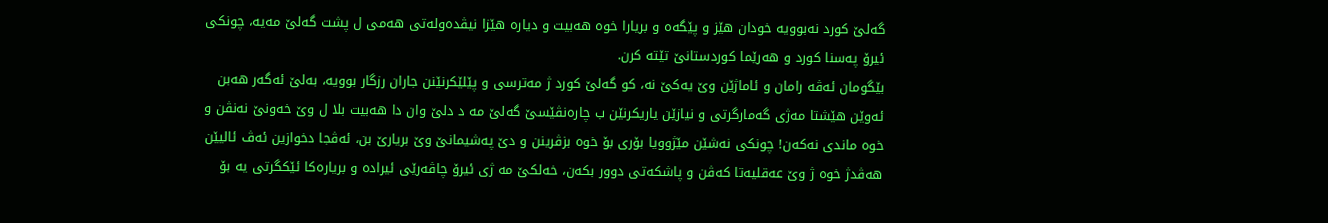گه‌لێ كورد نه‌بوویه‌ خودان هێز و پێگه‌ه و بریارا خوه‌ هه‌بیت و دیاره‌ هێزا نیڤده‌وله‌تى هه‌مى ل پشت گه‌لێ مه‌یه‌، چونكی ئیرۆ په‌سنا كورد و هه‌رێما كوردستانێ تێته‌ كرن.
بێگومان ئه‌ڤه‌ رامان و ئاماژێن وێ یه‌كێ نه‌، كو گه‌لێ كورد ژ مه‌ترسى و پێلێكرنێنن جاران رزگار بوویه‌، به‌لێ ئه‌گه‌ر هه‌بن ئه‌وێن هێشتا مه‌ژی گه‌مارگرتی و نیازێن یاریكرنێن ب چاره‌نڤێسێ گه‌لێ مه‌ د دلێ وان دا هه‌بیت بلا ل وێ خه‌ونێ نه‌نڤن و خوه‌ ماندى نه‌كه‌ن! چونكی نه‌شێن مێژوویا بۆرى بۆ خوه‌ بزڤرینن و دێ په‌شیمانێ وێ بریارێ بن، ئه‌ڤجا دخوازین ئه‌ڤ ئالیێن هه‌ڤدژ خوه‌ ژ وێ عه‌قلیه‌تا كه‌ڤن و پاشكه‌تى دوور بكه‌ن، خه‌لكێ مه‌ ژى ئیرۆ چاڤه‌رێى ئیراده‌ و بریاره‌كا ئێكگرتى یه‌ بۆ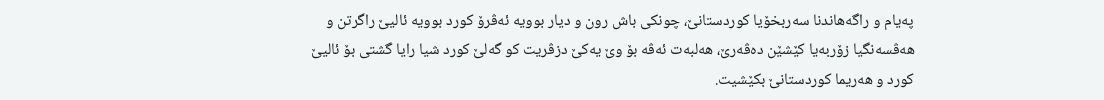په‌یام و راگه‌هاندنا سه‌ربخۆیا كوردستانێ، چونكی باش رون و دیار بوویه‌ ئه‌ڤرۆ كورد بوویه‌ ئالیێ راگرتن و هه‌ڤسه‌نگیا زۆربه‌یا كێشێن ده‌ڤه‌رێ، هه‌لبه‌ت ئه‌ڤه‌ بۆ وێ یه‌كێ دزڤریت كو گه‌لێ كورد شیا رایا گشتى بۆ ئالیێ كورد و هه‌ریما كوردستانێ بكێشیت.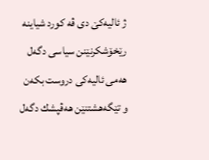ژ ئالیه‌كێ دی ڤه‌ كورد شیاینه‌ رێخۆشكرنێنن سیاسى دگه‌ل هه‌مى ئالیه‌كى دروست بكه‌ن و تێگه‌هشتنێن هه‌ڤپشك دگه‌ل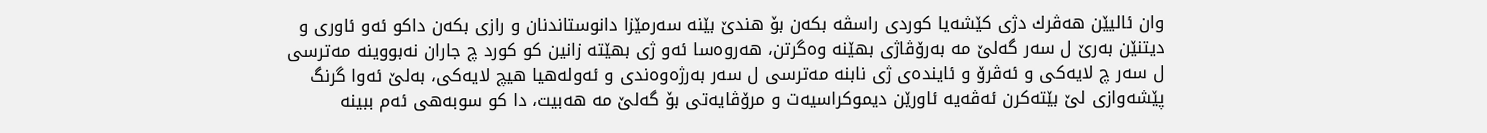وان ئالیێن هه‌ڤرك دژى كێشه‌یا كوردى راسڤه‌ بكه‌ن بۆ هندێ بێنه‌ سه‌رمێزا دانوستاندنان و رازى بكه‌ن داكو ئه‌و ئاوری و دیتنێن به‌رێ ل سه‌ر گه‌لێ مه‌ به‌رۆڤاژى بهێنه‌ وه‌گرتن، هه‌روه‌سا ئه‌و ژى بهێته‌ زانین كو كورد چ جاران نه‌بووینه‌ مه‌ترسى ل سه‌ر چ لایه‌كى و ئه‌ڤرۆ و ئاینده‌ی ژى نابنه‌ مه‌ترسى ل سه‌ر به‌رژه‌وه‌ندی و ئه‌وله‌هیا هیچ لایه‌كى، به‌لێ ئه‌وا گرنگ پێشه‌وازى لێ بێته‌كرن ئه‌ڤه‌یه‌ ئاورێن دیموكراسیه‌ت و مرۆڤایه‌تى بۆ گه‌لێ مه‌ هه‌بیت، دا كو سوبه‌هى ئه‌م ببینه‌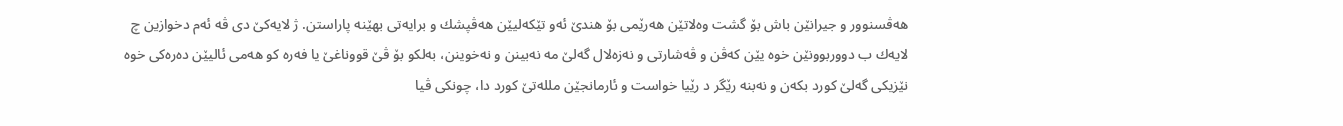هه‌ڤسنوور و جیرانێن باش بۆ گشت وه‌لاتێن هه‌رێمى بۆ هندێ ئه‌و تێكه‌لیێن هه‌ڤپشك و برایه‌تى بهێنه‌ پاراستن. ژ لایه‌كێ دی ڤه‌ ئه‌م دخوازین چ لایه‌ك ب دووربوونێن خوه‌ یێن كه‌ڤن و ڤه‌شارتى و نه‌زه‌لال گه‌لێ مه‌ نه‌بینن و نه‌خوینن، به‌لكو بۆ ڤێ قووناغێ یا فه‌ره‌ كو هه‌مى ئالیێن ده‌ره‌كى خوه‌ نێزیكى گه‌لێ كورد بكه‌ن و نه‌بنه‌ رێگر د رێیا خواست و ئارمانجێن ملله‌تێ كورد دا، چونكی ڤیا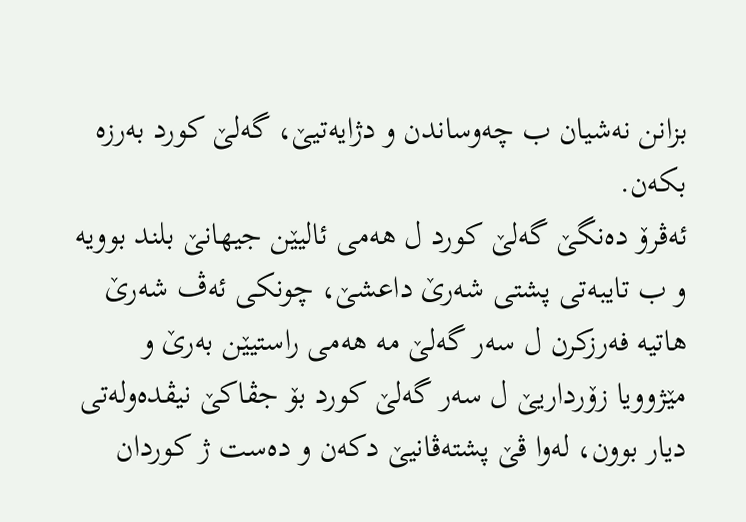بزانن نه‌شیان ب چه‌وساندن و دژایه‌تیێ، گه‌لێ كورد به‌رزه‌ بكه‌ن.
ئه‌ڤرۆ ده‌نگێ گه‌لێ كورد ل هه‌مى ئالیێن جیهانێ بلند بوویه‌ و ب تایبه‌تى پشتى شه‌رێ داعشێ، چونكی ئه‌ڤ شه‌رێ هاتیه‌ فه‌رزكرن ل سه‌ر گه‌لێ مه‌ هه‌مى راستیێن به‌رێ و مێژوویا زۆرداریێ ل سه‌ر گه‌لێ كورد بۆ جڤاكێ نیڤده‌وله‌تى دیار بوون، له‌وا ڤێ پشته‌ڤانیێ دكه‌ن و ده‌ست ژ كوردان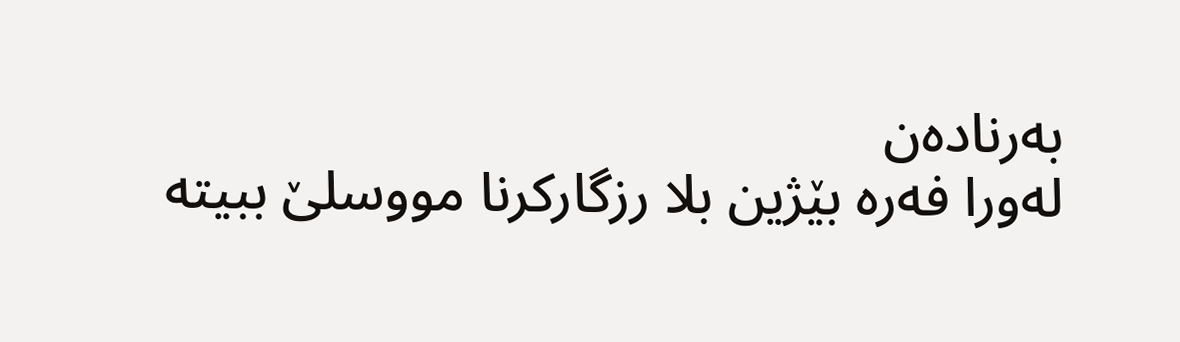به‌رناده‌ن
له‌ورا فه‌ره‌ بێژین بلا رزگاركرنا مووسلێ ببیته‌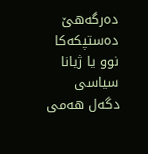ده‌رگه‌هێ ده‌ستپكه‌كا نوو یا ژیانا سیاسى دگه‌ل هه‌مى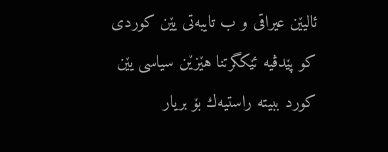ئالیێن عیراقی و ب تایبه‌تى یێن كوردى كو پێدڤیه‌ ئێكگرتنا هێزێن سیاسى یێن كورد ببیته‌ راستیه‌ك بۆ بریار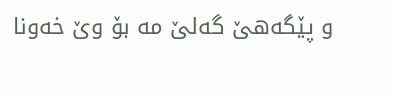و پێگه‌هێ گه‌لێ مه‌ بۆ وێ خه‌ونا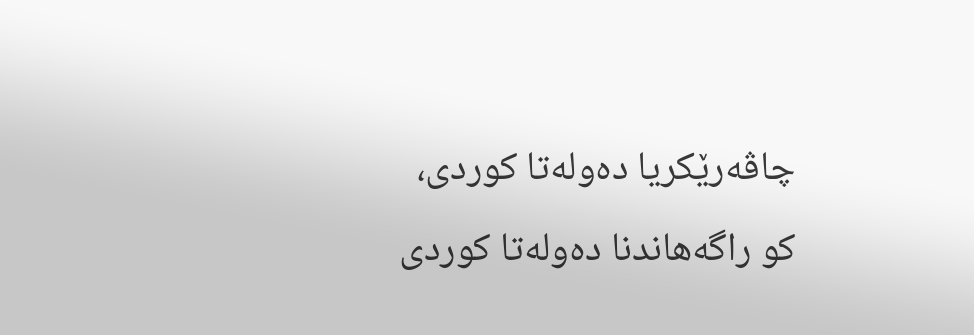چاڤه‌رێكریا ده‌وله‌تا كوردى، كو راگه‌هاندنا ده‌وله‌تا كوردى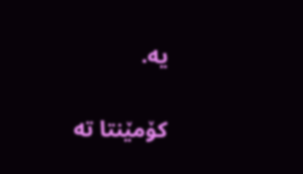یه‌.

کۆمێنتا تە